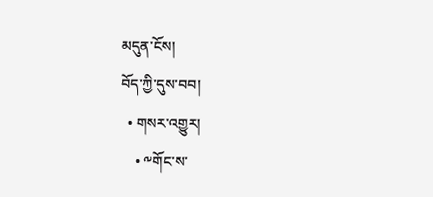མདུན་ངོས།
བོད་ཀྱི་དུས་བབ།
  • གསར་འགྱུར།
    • ༸གོང་ས་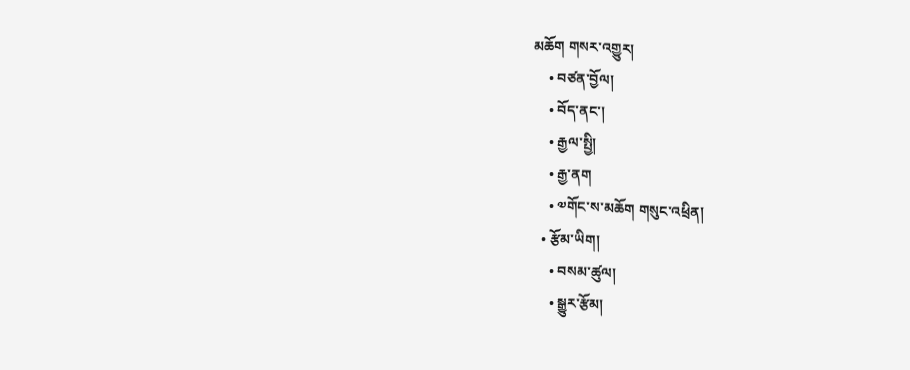མཆོག གསར་འགྱུར།
    • བཙན་བྱོལ།
    • བོད་ནང་།
    • རྒྱལ་སྤྱི།
    • རྒྱ་ནག
    • ༧གོང་ས་མཆོག གསུང་འཕྲིན།
  • རྩོམ་ཡིག།
    • བསམ་ཚུལ།
    • སྒྱུར་རྩོམ།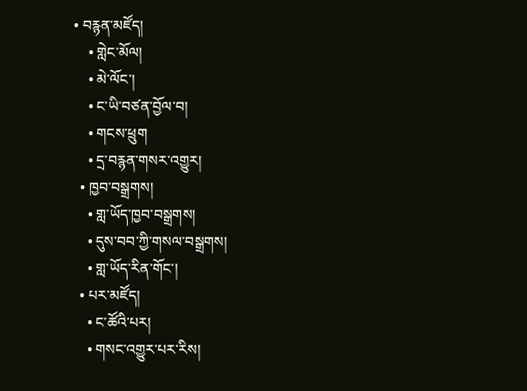• བརྙན་མཛོད།
    • གླེང་མོལ།
    • མེ་ལོང་།
    • ང་ཡི་བཙན་བྱོལ་བ།
    • གངས་ཕྲུག
    • དྲ་བརྙན་གསར་འགྱུར།
  • ཁྱབ་བསྒྲགས།
    • གླ་ཡོད་ཁྱབ་བསྒྲགས།
    • དུས་བབ་ཀྱི་གསལ་བསྒྲགས།
    • གླ་ཡོད་རིན་གོང་།
  • པར་མཛོད།
    • ང་ཚོའི་པར།
    • གསང་འགྱུར་པར་རིས།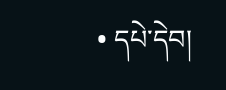• དཔེ་དེབ།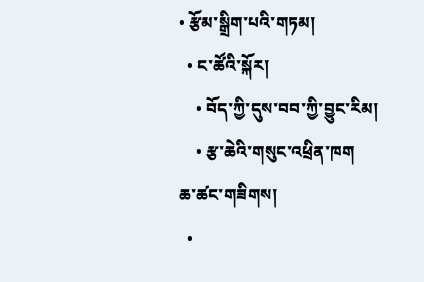• རྩོམ་སྒྲིག་པའི་གཏམ།
  • ང་ཚོའི་སྐོར།
    • བོད་ཀྱི་དུས་བབ་ཀྱི་བྱུང་རིམ།
    • རྩ་ཆེའི་གསུང་འཕྲིན་ཁག
ཆ་ཚང་གཟིགས།
  •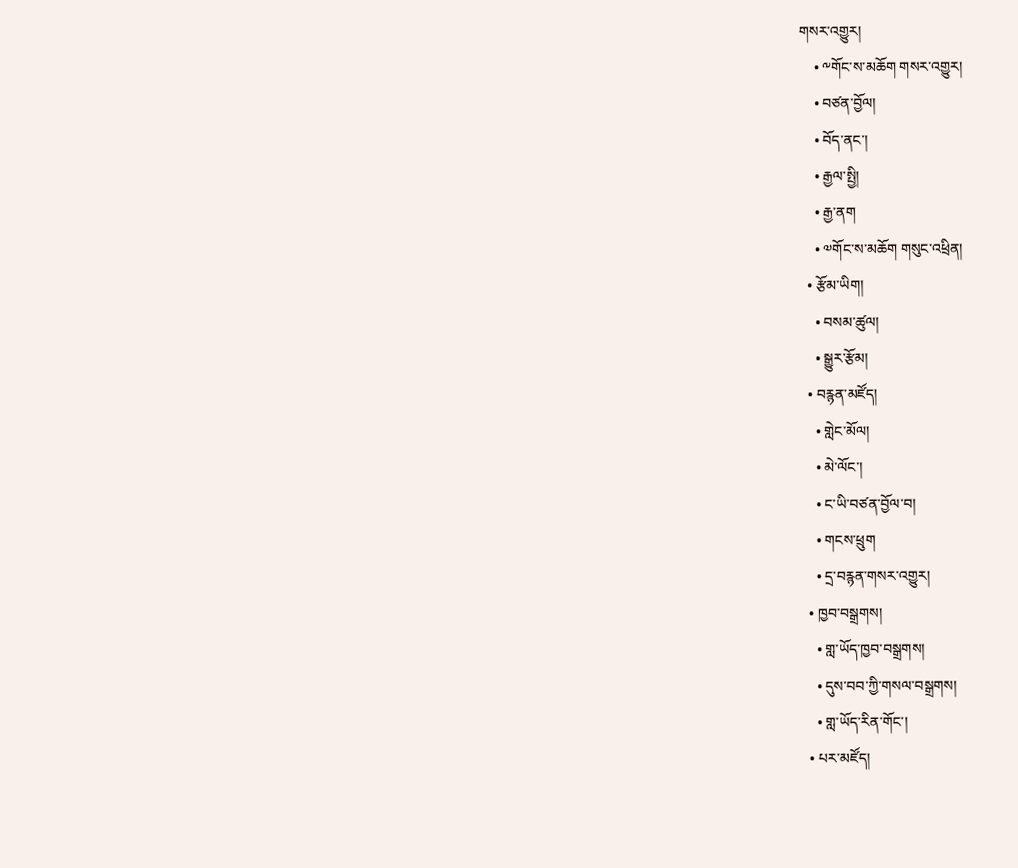གསར་འགྱུར།
    • ༸གོང་ས་མཆོག གསར་འགྱུར།
    • བཙན་བྱོལ།
    • བོད་ནང་།
    • རྒྱལ་སྤྱི།
    • རྒྱ་ནག
    • ༧གོང་ས་མཆོག གསུང་འཕྲིན།
  • རྩོམ་ཡིག།
    • བསམ་ཚུལ།
    • སྒྱུར་རྩོམ།
  • བརྙན་མཛོད།
    • གླེང་མོལ།
    • མེ་ལོང་།
    • ང་ཡི་བཙན་བྱོལ་བ།
    • གངས་ཕྲུག
    • དྲ་བརྙན་གསར་འགྱུར།
  • ཁྱབ་བསྒྲགས།
    • གླ་ཡོད་ཁྱབ་བསྒྲགས།
    • དུས་བབ་ཀྱི་གསལ་བསྒྲགས།
    • གླ་ཡོད་རིན་གོང་།
  • པར་མཛོད།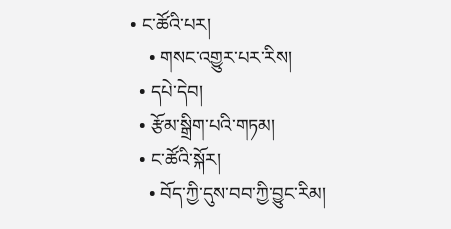• ང་ཚོའི་པར།
    • གསང་འགྱུར་པར་རིས།
  • དཔེ་དེབ།
  • རྩོམ་སྒྲིག་པའི་གཏམ།
  • ང་ཚོའི་སྐོར།
    • བོད་ཀྱི་དུས་བབ་ཀྱི་བྱུང་རིམ།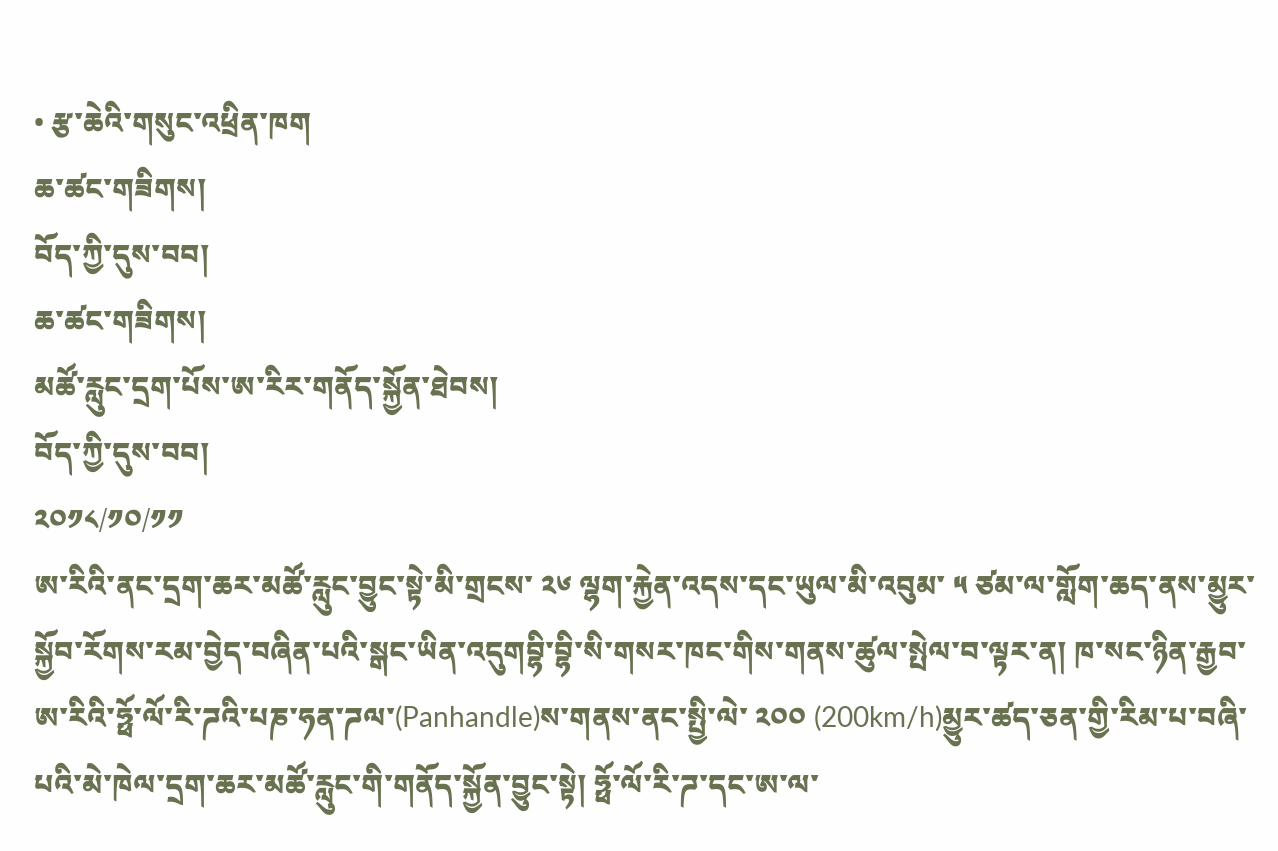• རྩ་ཆེའི་གསུང་འཕྲིན་ཁག
ཆ་ཚང་གཟིགས།
བོད་ཀྱི་དུས་བབ།
ཆ་ཚང་གཟིགས།
མཚོ་རླུང་དྲག་པོས་ཨ་རིར་གནོད་སྐྱོན་ཐེབས།
བོད་ཀྱི་དུས་བབ།
༢༠༡༨/༡༠/༡༡
ཨ་རིའི་ནང་དྲག་ཆར་མཚོ་རླུང་བྱུང་སྟེ་མི་གྲངས་ ༢༦ ལྷག་རྐྱེན་འདས་དང་ཡུལ་མི་འབུམ་ ༥ ཙམ་ལ་གློག་ཆད་ནས་མྱུར་སྐྱོབ་རོགས་རམ་བྱེད་བཞིན་པའི་སྒང་ཡིན་འདུགབྷི་བྷི་སི་གསར་ཁང་གིས་གནས་ཚུལ་སྤེལ་བ་ལྟར་ན། ཁ་སང་ཉིན་རྒྱབ་ཨ་རིའི་ཧྥོ་ལོ་རི་ཌའི་པཎ་ཧན་ཌལ་(Panhandle)ས་གནས་ནང་སྤྱི་ལེ་ ༢༠༠ (200km/h)མྱུར་ཚད་ཅན་གྱི་རིམ་པ་བཞི་པའི་མེ་ཁེལ་དྲག་ཆར་མཚོ་རླུང་གི་གནོད་སྐྱོན་བྱུང་སྟེ། ཧྥོ་ལོ་རི་ཌ་དང་ཨ་ལ་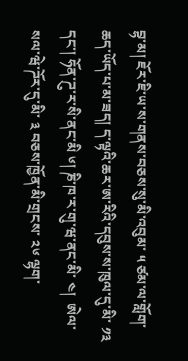བྷ་མ། ཇོར་ཇི་ཡ་ས་གནས་བཅས་སུ་མི་འབུམ་ ༥ ཙམ་ལ་གློག་ཆད་ཡོད་པ་མ་ཟད། ད་ལྟའི་ཆར་ཨ་རིའི་དབུས་ས་ཁུལ་དུ་མི་ ༡༣ དང་། ཧོན་ཌུ་ར་སི་ནང་མི ༦། ཎི་ཁ་ར་གུ་ཝ་ནང་མི་ ༤།  ཨེལ་སལ་ཝེ་ཌོར་དུ་མི་ ༣ བཅས་ཁྱོན་མི་གྲངས་ ༢༦ ལྷག་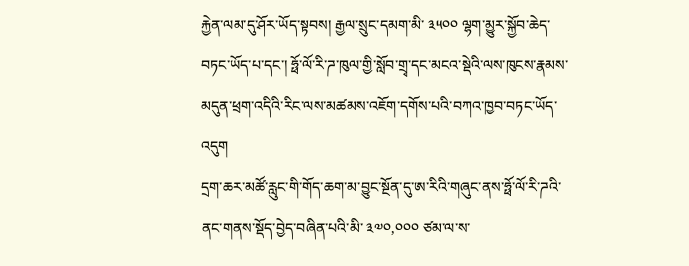རྐྱེན་ལམ་དུ་ཤོར་ཡོད་སྟབས། རྒྱལ་སྲུང་དམག་མི་ ༣༥༠༠ ལྷག་མྱུར་སྐྱོབ་ཆེད་བཏང་ཡོད་པ་དང་། ཧྥོ་ལོ་རི་ཌ་ཁུལ་གྱི་སློབ་གྲྭ་དང་མངའ་སྡེའི་ལས་ཁུངས་རྣམས་མདུན་ཕྲག་འདིའི་རིང་ལས་མཚམས་འཇོག་དགོས་པའི་བཀའ་ཁྱབ་བཏང་ཡོད་འདུག
དྲག་ཆར་མཚོ་རླུང་གི་གོད་ཆག་མ་བྱུང་སྔོན་དུ་ཨ་རིའི་གཞུང་ནས་ཧྥོ་ལོ་རི་ཌའི་ནང་གནས་སྡོད་བྱེད་བཞིན་པའི་མི་ ༣༧༠,༠༠༠ ཙམ་ལ་ས་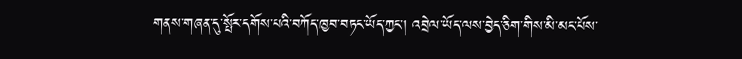གནས་གཞན་དུ་སྤོར་དགོས་པའི་བཀོད་ཁྱབ་བཏང་ཡོད་ཀྱང་། འབྲེལ་ཡོད་ལས་བྱེད་ཅིག་གིས་མི་མང་པོས་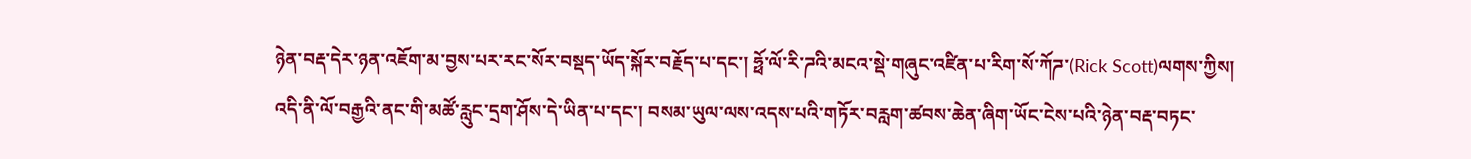ཉེན་བརྡ་དེར་ཉན་འཇོག་མ་བྱས་པར་རང་སོར་བསྡད་ཡོད་སྐོར་བརྗོད་པ་དང་། ཧྥོ་ལོ་རི་ཌའི་མངའ་སྡེ་གཞུང་འཛིན་པ་རིག་སོ་ཀོཌ་(Rick Scott)ལགས་ཀྱིས། འདི་ནི་ལོ་བརྒྱའི་ནང་གི་མཚོ་རླུང་དྲག་ཤོས་དེ་ཡིན་པ་དང་། བསམ་ཡུལ་ལས་འདས་པའི་གཏོར་བརླག་ཚབས་ཆེན་ཞིག་ཡོང་ངེས་པའི་ཉེན་བརྡ་བཏང་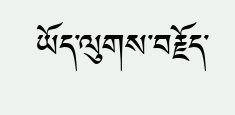ཡོད་ལུགས་བརྗོད་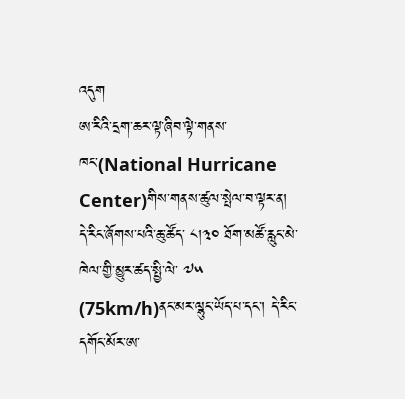འདུག
ཨ་རིའི་དྲག་ཆར་ལྟ་ཞིབ་ལྟེ་གནས་ཁང་(National Hurricane Center)གིས་གནས་ཚུལ་སྤེལ་བ་ལྟར་ན། དེ་རིང་ཞོགས་པའི་ཆུ་ཚོད་ ༨།༣༠ ཐོག་མཚོ་རླུང་མེ་ཁེལ་གྱི་མྱུར་ཚད་སྤྱི་ལེ་ ༧༥ (75km/h)ནང་མར་ལྷུང་ཡོད་པ་དང་། དེ་རིང་དགོང་མོར་ཨ་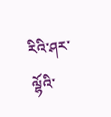རིའི་ཤར་ལྷོའི་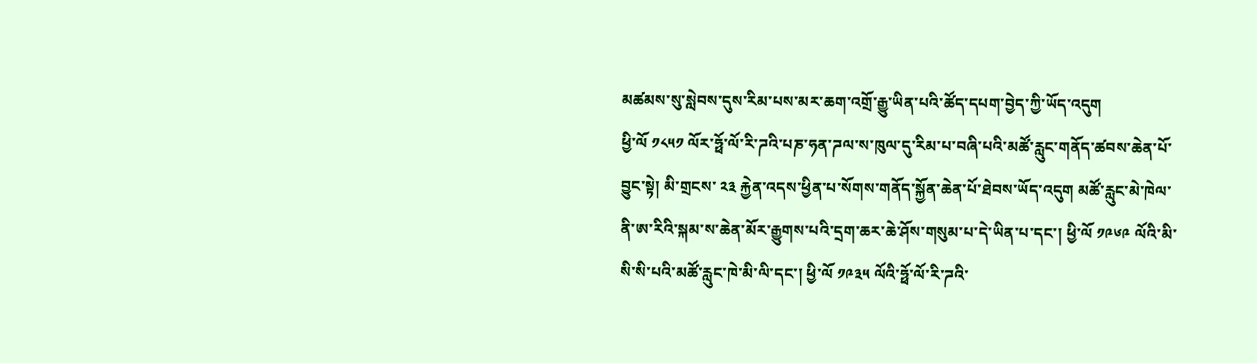མཚམས་སུ་སླེབས་དུས་རིམ་པས་མར་ཆག་འགྲོ་རྒྱུ་ཡིན་པའི་ཚོད་དཔག་བྱེད་ཀྱི་ཡོད་འདུག
ཕྱི་ལོ ༡༨༥༡ ལོར་ཧྥོ་ལོ་རི་ཌའི་པཎ་ཧན་ཌལ་ས་ཁུལ་དུ་རིམ་པ་བཞི་པའི་མཚོ་རླུང་གནོད་ཚབས་ཆེན་པོ་བྱུང་སྟེ། མི་གྲངས་ ༢༣ རྐྱེན་འདས་ཕྱིན་པ་སོགས་གནོད་སྐྱོན་ཆེན་པོ་ཐེབས་ཡོད་འདུག མཚོ་རླུང་མེ་ཁེལ་ནི་ཨ་རིའི་སྐམ་ས་ཆེན་མོར་རྒྱུགས་པའི་དྲག་ཆར་ཆེ་ཤོས་གསུམ་པ་དེ་ཡིན་པ་དང་། ཕྱི་ལོ ༡༩༦༩ ལོའི་མི་སི་སི་པའི་མཚོ་རླུང་ཁེ་མི་ལི་དང་། ཕྱི་ལོ ༡༩༣༥ ལོའི་ཧྥོ་ལོ་རི་ཌའི་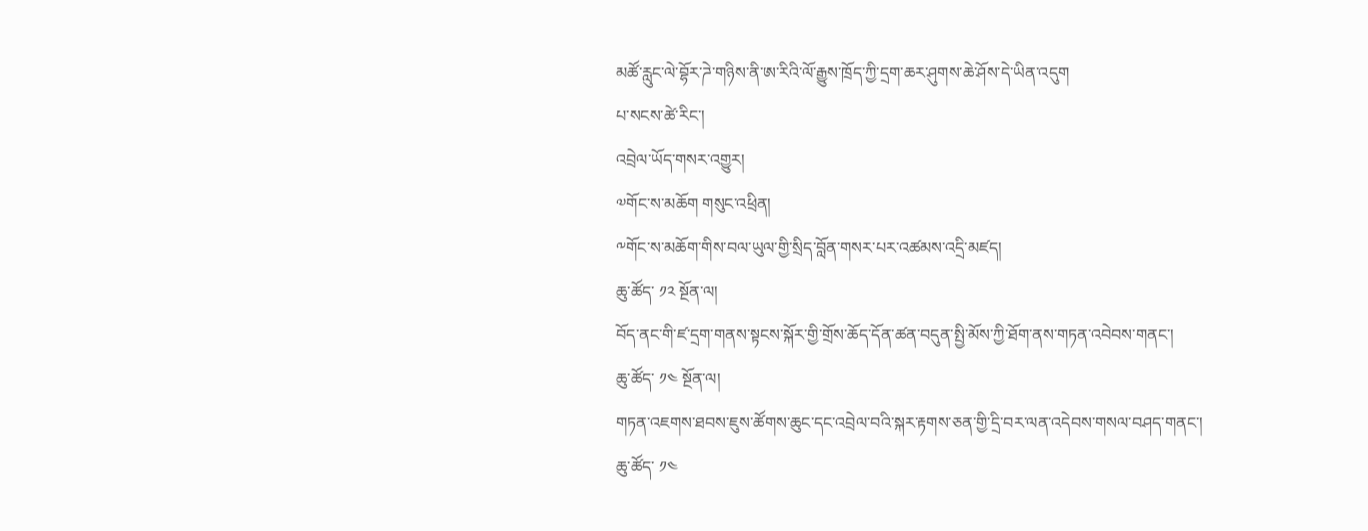མཚོ་རླུང་ལེ་བྷོར་ཌེ་གཉིས་ནི་ཨ་རིའི་ལོ་རྒྱུས་ཁྲོད་ཀྱི་དྲག་ཆར་ཤུགས་ཆེ་ཤོས་དེ་ཡིན་འདུག
པ་སངས་ཚེ་རིང་།
འབྲེལ་ཡོད་གསར་འགྱུར།
༧གོང་ས་མཆོག གསུང་འཕྲིན།
༸གོང་ས་མཆོག་གིས་བལ་ཡུལ་གྱི་སྲིད་བློན་གསར་པར་འཚམས་འདྲི་མཛད།
ཆུ་ཚོད་ ༡༢ སྔོན་ལ།
བོད་ནང་གི་ཛ་དྲག་གནས་སྟངས་སྐོར་གྱི་གྲོས་ཆོད་དོན་ཚན་བདུན་སྤྱི་མོས་ཀྱི་ཐོག་ནས་གཏན་འབེབས་གནང་།
ཆུ་ཚོད་ ༡༤ སྔོན་ལ།
གཏན་འཇགས་ཐབས་ཇུས་ཚོགས་ཆུང་དང་འབྲེལ་བའི་སྐར་རྟགས་ཅན་གྱི་དྲི་བར་ལན་འདེབས་གསལ་བཤད་གནང་།
ཆུ་ཚོད་ ༡༤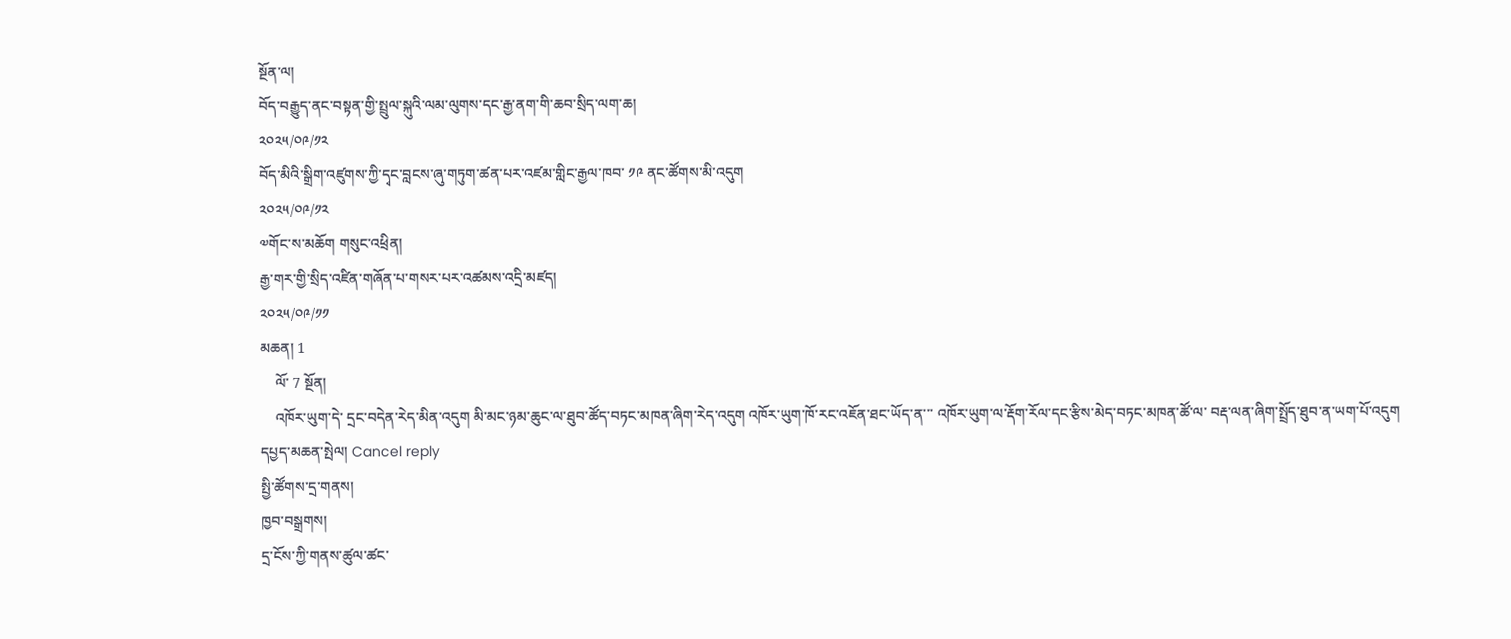སྔོན་ལ།
བོད་བརྒྱུད་ནང་བསྟན་གྱི་སྤྲུལ་སྐུའི་ལམ་ལུགས་དང་རྒྱ་ནག་གི་ཆབ་སྲིད་ལག་ཆ།
༢༠༢༥/༠༩/༡༢
བོད་མིའི་སྒྲིག་འཛུགས་ཀྱི་དྭང་བླངས་ཞུ་གཏུག་ཚན་པར་འཛམ་གླིང་རྒྱལ་ཁབ་ ༡༩ ནང་ཚོགས་མི་འདུག
༢༠༢༥/༠༩/༡༢
༧གོང་ས་མཆོག གསུང་འཕྲིན།
རྒྱ་གར་གྱི་སྲིད་འཛིན་གཞོན་པ་གསར་པར་འཚམས་འདྲི་མཛད།
༢༠༢༥/༠༩/༡༡
མཆན། 1
    ལོ་ 7 སྔོན།
    འཁོར་ཡུག་དེ་ དྲང་བདེན་རེད་མིན་འདུག མི་མང་ཉམ་ཆུང་ལ་ཐུབ་ཚོད་བཏང་མཁན་ཞིག་རེད་འདུག འཁོར་ཡུག་ཁོ་རང་འཇོན་ཐང་ཡོད་ན་་་ འཁོར་ཡུག་ལ་རྡོག་རོལ་དང་རྩིས་མེད་བཏང་མཁན་ཚོ་ལ་ བརྡ་ལན་ཞིག་སྤྲོད་ཐུབ་ན་ཡག་པོ་འདུག
དཔྱད་མཆན་སྤེལ། Cancel reply
སྤྱི་ཚོགས་དྲ་གནས།
ཁྱབ་བསྒྲགས།
དྲ་ངོས་ཀྱི་གནས་ཚུལ་ཚང་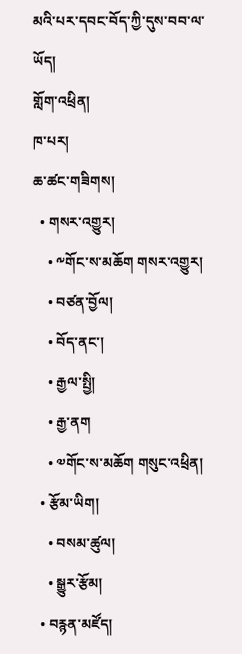མའི་པར་དབང་བོད་ཀྱི་དུས་བབ་ལ་ཡོད།
གློག་འཕྲིན།
ཁ་པར།
ཆ་ཚང་གཟིགས།
  • གསར་འགྱུར།
    • ༸གོང་ས་མཆོག གསར་འགྱུར།
    • བཙན་བྱོལ།
    • བོད་ནང་།
    • རྒྱལ་སྤྱི།
    • རྒྱ་ནག
    • ༧གོང་ས་མཆོག གསུང་འཕྲིན།
  • རྩོམ་ཡིག།
    • བསམ་ཚུལ།
    • སྒྱུར་རྩོམ།
  • བརྙན་མཛོད།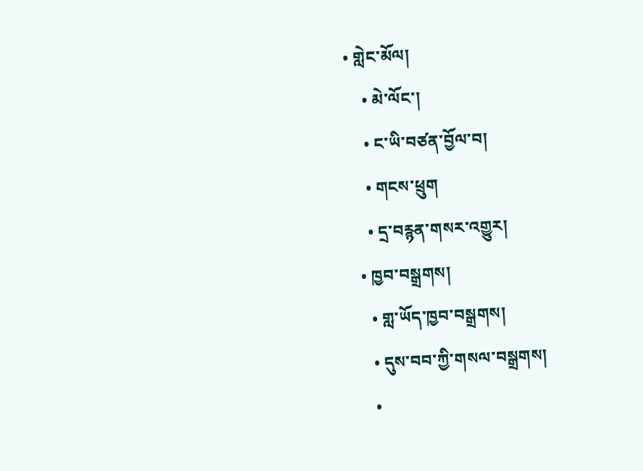• གླེང་མོལ།
    • མེ་ལོང་།
    • ང་ཡི་བཙན་བྱོལ་བ།
    • གངས་ཕྲུག
    • དྲ་བརྙན་གསར་འགྱུར།
  • ཁྱབ་བསྒྲགས།
    • གླ་ཡོད་ཁྱབ་བསྒྲགས།
    • དུས་བབ་ཀྱི་གསལ་བསྒྲགས།
    •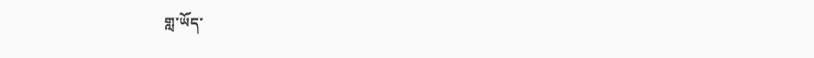གླ་ཡོད་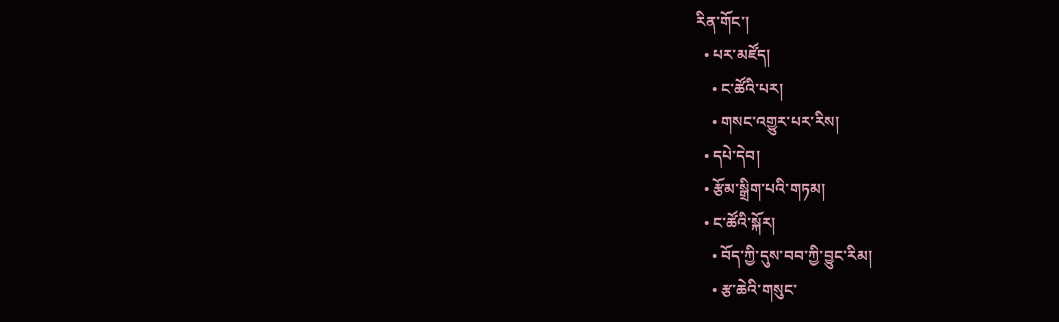རིན་གོང་།
  • པར་མཛོད།
    • ང་ཚོའི་པར།
    • གསང་འགྱུར་པར་རིས།
  • དཔེ་དེབ།
  • རྩོམ་སྒྲིག་པའི་གཏམ།
  • ང་ཚོའི་སྐོར།
    • བོད་ཀྱི་དུས་བབ་ཀྱི་བྱུང་རིམ།
    • རྩ་ཆེའི་གསུང་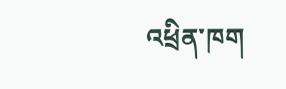འཕྲིན་ཁག